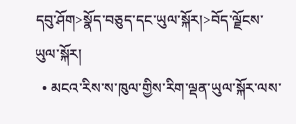དབུ་ཤོག>སྣོད་བཅུད་དང་ཡུལ་སྐོར།>བོད་ལྗོངས་ཡུལ་སྐོར།
  • མངའ་རིས་ས་ཁུལ་གྱིས་རིག་ལྡན་ཡུལ་སྐོར་ལས་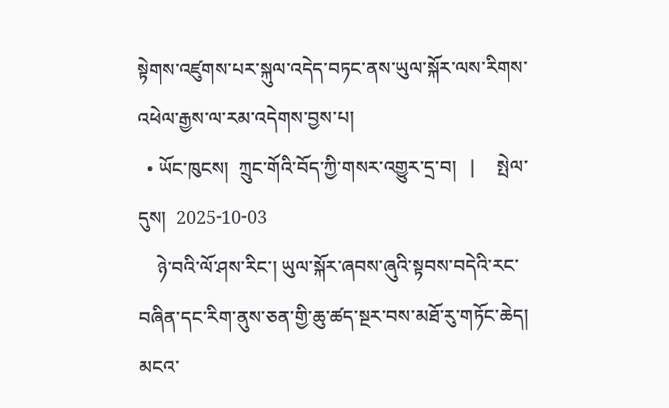སྟེགས་འཛུགས་པར་སྐུལ་འདེད་བཏང་ནས་ཡུལ་སྐོར་ལས་རིགས་འཕེལ་རྒྱས་ལ་རམ་འདེགས་བྱས་པ།
  • ཡོང་ཁུངས།  ཀྲུང་གོའི་བོད་ཀྱི་གསར་འགྱུར་དྲ་བ།   |     སྤེལ་དུས།  2025-10-03
    ཉེ་བའི་ལོ་ཤས་རིང་། ཡུལ་སྐོར་ཞབས་ཞུའི་སྟབས་བདེའི་རང་བཞིན་དང་རིག་ནུས་ཅན་གྱི་ཆུ་ཚད་སྔར་བས་མཐོ་རུ་གཏོང་ཆེད། མངའ་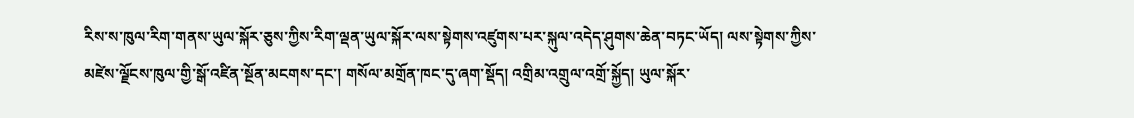རིས་ས་ཁུལ་རིག་གནས་ཡུལ་སྐོར་ཅུས་ཀྱིས་རིག་ལྡན་ཡུལ་སྐོར་ལས་སྟེགས་འཛུགས་པར་སྐུལ་འདེད་ཤུགས་ཆེན་བཏང་ཡོད། ལས་སྟེགས་ཀྱིས་མཛེས་ལྗོངས་ཁུལ་གྱི་སྒོ་འཛིན་སྔོན་མངགས་དང་། གསོལ་མགྲོན་ཁང་དུ་ཞག་སྡོད། འགྲིམ་འགྲུལ་འགྲོ་སྐྱོད། ཡུལ་སྐོར་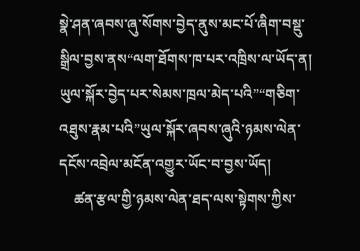སྣེ་ཤན་ཞབས་ཞུ་སོགས་བྱེད་ནུས་མང་པོ་ཞིག་བསྡུ་སྒྲིལ་བྱས་ནས“ལག་ཐོགས་ཁ་པར་འཁྲིས་ལ་ཡོད་ན། ཡུལ་སྐོར་བྱེད་པར་སེམས་ཁྲལ་མེད་པའི”“གཅིག་འཐུས་རྣམ་པའི”ཡུལ་སྐོར་ཞབས་ཞུའི་ཉམས་ལེན་དངོས་འབྲེལ་མངོན་འགྱུར་ཡོང་བ་བྱས་ཡོད།
    ཚན་རྩལ་གྱི་ཉམས་ལེན་ཐད་ལས་སྟེགས་ཀྱིས་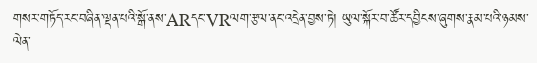གསར་གཏོད་རང་བཞིན་ལྡན་པའི་སྒོ་ནས་ARདང་VRལག་རྩལ་ནང་འདྲེན་བྱས་ཏེ། ཡུལ་སྐོར་བ་ཚོར་དབྱིངས་ཞུགས་རྣམ་པའི་ཉམས་ལེན་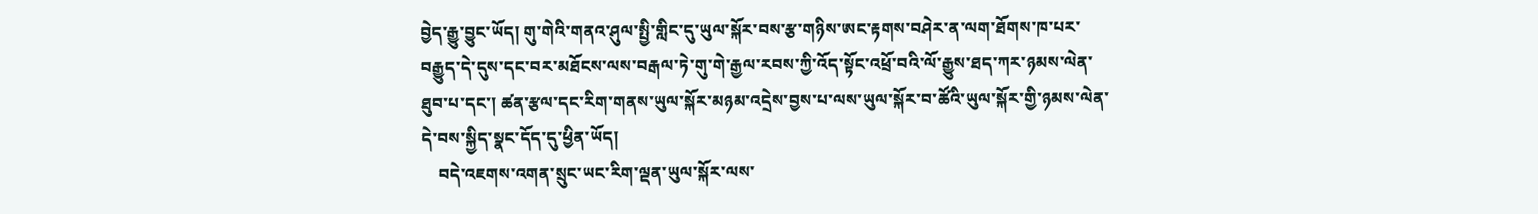བྱེད་རྒྱུ་བྱུང་ཡོད། གུ་གེའི་གནའ་ཤུལ་སྤྱི་གླིང་དུ་ཡུལ་སྐོར་བས་རྩ་གཉིས་ཨང་རྟགས་བཤེར་ན་ལག་ཐོགས་ཁ་པར་བརྒྱུད་དེ་དུས་དང་བར་མཐོངས་ལས་བརྒལ་ཏེ་གུ་གེ་རྒྱལ་རབས་ཀྱི་འོད་སྟོང་འཕྲོ་བའི་ལོ་རྒྱུས་ཐད་ཀར་ཉམས་ལེན་ཐུབ་པ་དང་། ཚན་རྩལ་དང་རིག་གནས་ཡུལ་སྐོར་མཉམ་འདྲེས་བྱས་པ་ལས་ཡུལ་སྐོར་བ་ཚོའི་ཡུལ་སྐོར་གྱི་ཉམས་ལེན་དེ་བས་སྐྱིད་སྣང་དོད་དུ་ཕྱིན་ཡོད།
    བདེ་འཇགས་འགན་སྲུང་ཡང་རིག་ལྡན་ཡུལ་སྐོར་ལས་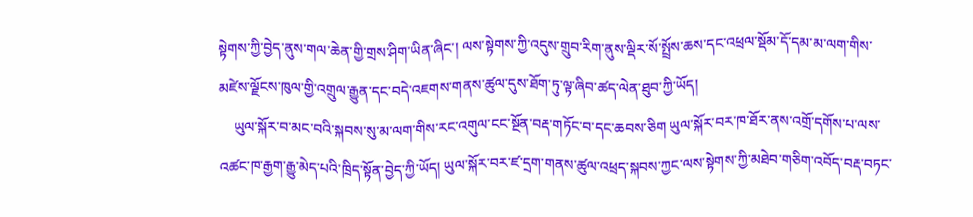སྟེགས་ཀྱི་བྱེད་ནུས་གལ་ཆེན་གྱི་གྲས་ཤིག་ཡིན་ཞིང་། ལས་སྟེགས་ཀྱི་འདུས་གྲུབ་རིག་ནུས་ལྡིར་སོ་སྤྲོས་ཆས་དང་འཕྲལ་སྡོམ་དོ་དམ་མ་ལག་གིས་མཛེས་ལྗོངས་ཁུལ་གྱི་འགྲུལ་རྒྱུན་དང་བདེ་འཇགས་གནས་ཚུལ་དུས་ཐོག་ཏུ་ལྟ་ཞིབ་ཚད་ལེན་ཐུབ་ཀྱི་ཡོད།
    ཡུལ་སྐོར་བ་མང་བའི་སྐབས་སུ་མ་ལག་གིས་རང་འགུལ་ངང་སྔོན་བརྡ་གཏོང་བ་དང་ཆབས་ཅིག ཡུལ་སྐོར་བར་ཁ་ཐོར་ནས་འགྲོ་དགོས་པ་ལས་འཚང་ཁ་རྒྱག་རྒྱུ་མེད་པའི་ཁྲིད་སྟོན་བྱེད་ཀྱི་ཡོད། ཡུལ་སྐོར་བར་ཛ་དྲག་གནས་ཚུལ་འཕྲད་སྐབས་ཀྱང་ལས་སྟེགས་ཀྱི་མཐེབ་གཅིག་འབོད་བརྡ་བཏང་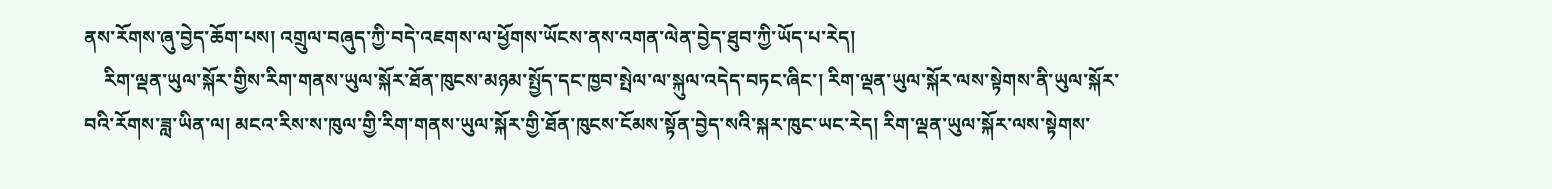ནས་རོགས་ཞུ་བྱེད་ཆོག་པས། འགྲུལ་བཞུད་ཀྱི་བདེ་འཇགས་ལ་ཕྱོགས་ཡོངས་ནས་འགན་ལེན་བྱེད་ཐུབ་ཀྱི་ཡོད་པ་རེད།
    རིག་ལྡན་ཡུལ་སྐོར་གྱིས་རིག་གནས་ཡུལ་སྐོར་ཐོན་ཁུངས་མཉམ་སྤྱོད་དང་ཁྱབ་སྤེལ་ལ་སྐུལ་འདེད་བཏང་ཞིང་། རིག་ལྡན་ཡུལ་སྐོར་ལས་སྟེགས་ནི་ཡུལ་སྐོར་བའི་རོགས་ཟླ་ཡིན་ལ། མངའ་རིས་ས་ཁུལ་གྱི་རིག་གནས་ཡུལ་སྐོར་གྱི་ཐོན་ཁུངས་ངོམས་སྟོན་བྱེད་སའི་སྐར་ཁུང་ཡང་རེད། རིག་ལྡན་ཡུལ་སྐོར་ལས་སྟེགས་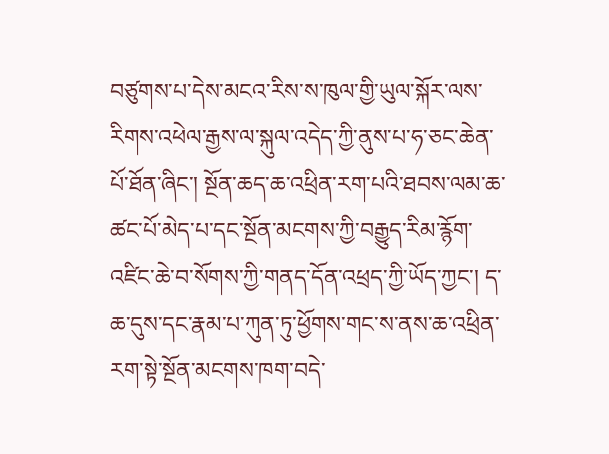བཙུགས་པ་དེས་མངའ་རིས་ས་ཁུལ་གྱི་ཡུལ་སྐོར་ལས་རིགས་འཕེལ་རྒྱས་ལ་སྐུལ་འདེད་ཀྱི་ནུས་པ་ཧ་ཅང་ཆེན་པོ་ཐོན་ཞིང་། སྔོན་ཆད་ཆ་འཕྲིན་རག་པའི་ཐབས་ལམ་ཆ་ཚང་པོ་མེད་པ་དང་སྔོན་མངགས་ཀྱི་བརྒྱུད་རིམ་རྙོག་འཛིང་ཆེ་བ་སོགས་ཀྱི་གནད་དོན་འཕྲད་ཀྱི་ཡོད་ཀྱང་། ད་ཆ་དུས་དང་རྣམ་པ་ཀུན་ཏུ་ཕྱོགས་གང་ས་ནས་ཆ་འཕྲིན་རག་སྟེ་སྔོན་མངགས་ཁག་བདེ་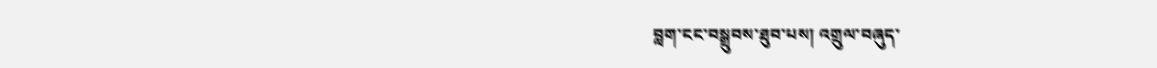བླག་ངང་བསྒྲུབས་ཐུབ་པས། འགྲུལ་བཞུད་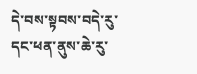དེ་བས་སྟབས་བདེ་རུ་དང་ཕན་ནུས་ཆེ་རུ་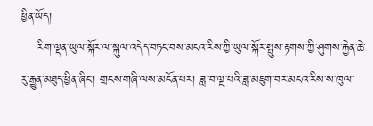ཕྱིན་ཡོད།
    རིག་ལྡན་ཡུལ་སྐོར་ལ་སྐུལ་འདེད་བཏང་བས་མངའ་རིས་ཀྱི་ཡུལ་སྐོར་སྤུས་རྟགས་ཀྱི་ཤུགས་རྐྱེན་ཆེ་རུ་རྒྱུན་མཐུད་ཕྱིན་ཞིང་། གྲངས་གཞི་ལས་མངོན་པར། ཟླ་བ་ལྔ་པའི་ཟླ་མཇུག་བར་མངའ་རིས་ས་ཁུལ་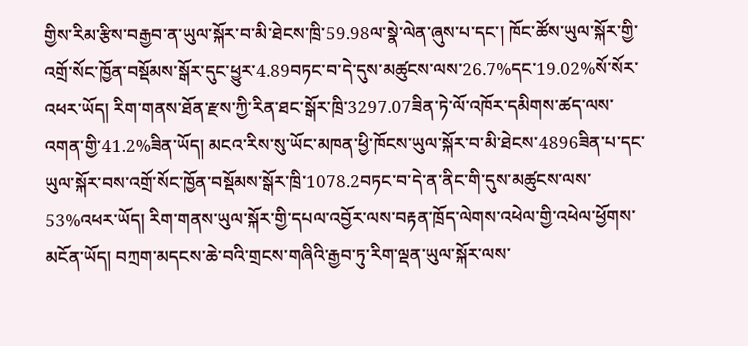གྱིས་རིམ་རྩིས་བརྒྱབ་ན་ཡུལ་སྐོར་བ་མི་ཐེངས་ཁྲི་59.98ལ་སྣེ་ལེན་ཞུས་པ་དང་། ཁོང་ཚོས་ཡུལ་སྐོར་གྱི་འགྲོ་སོང་ཁྱོན་བསྡོམས་སྒོར་དུང་ཕྱུར་4.89བཏང་བ་དེ་དུས་མཚུངས་ལས་26.7%དང་19.02%སོ་སོར་འཕར་ཡོད། རིག་གནས་ཐོན་རྫས་ཀྱི་རིན་ཐང་སྒོར་ཁྲི་3297.07ཟིན་ཏེ་ལོ་འཁོར་དམིགས་ཚད་ལས་འགན་གྱི་41.2%ཟིན་ཡོད། མངའ་རིས་སུ་ཡོང་མཁན་ཕྱི་ཁོངས་ཡུལ་སྐོར་བ་མི་ཐེངས་4896ཟིན་པ་དང་ཡུལ་སྐོར་བས་འགྲོ་སོང་ཁྱོན་བསྡོམས་སྒོར་ཁྲི་1078.2བཏང་བ་དེ་ན་ནིང་གི་དུས་མཚུངས་ལས་53%འཕར་ཡོད། རིག་གནས་ཡུལ་སྐོར་གྱི་དཔལ་འབྱོར་ལས་བརྟན་ཁྲོད་ལེགས་འཕེལ་གྱི་འཕེལ་ཕྱོགས་མངོན་ཡོད། བཀྲག་མདངས་ཆེ་བའི་གྲངས་གཞིའི་རྒྱབ་ཏུ་རིག་ལྡན་ཡུལ་སྐོར་ལས་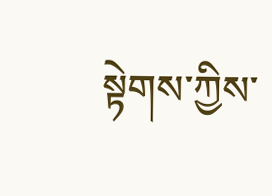སྟེགས་ཀྱིས་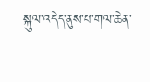སྐུལ་འདེད་ནུས་པ་གལ་ཆེན་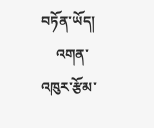བཏོན་ཡོད།
    འགན་འཁུར་རྩོམ་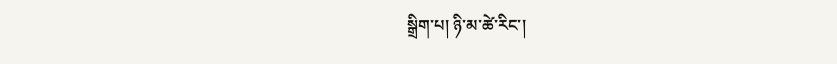སྒྲིག་པ། ཉི་མ་ཚེ་རིང་།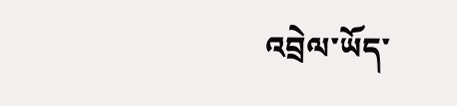འབྲེལ་ཡོད་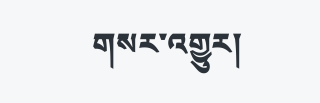གསར་འགྱུར།